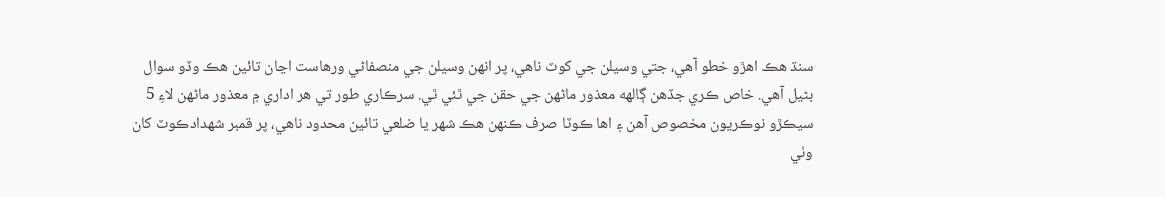سنڌ هڪ اهڙو خطو آهي، جتي وسيلن جي کوٽ ناهي، پر انهن وسيلن جي منصفاڻي ورهاست اڃان تائين هڪ وڏو سوال بڻيل آهي. خاص ڪري جڏهن ڳالهه معذور ماڻهن جي حقن جي ٿئي ٿي. سرڪاري طور تي هر اداري ۾ معذور ماڻهن لاءِ 5 سيڪڙو نوڪريون مخصوص آهن ۽ اها ڪوٽا صرف ڪنهن هڪ شهر يا ضلعي تائين محدود ناهي، پر قمبر شهدادڪوٽ کان وٺي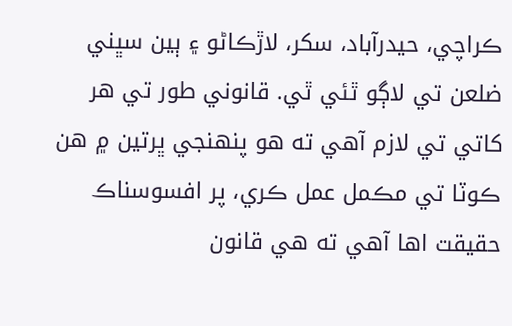ڪراچي، حيدرآباد، سکر، لاڙڪاڻو ۽ ٻين سڀني ضلعن تي لاڳو ٿئي ٿي. قانوني طور تي هر کاتي تي لازم آهي ته هو پنهنجي ڀرتين ۾ هن ڪوٽا تي مڪمل عمل ڪري، پر افسوسناڪ حقيقت اها آهي ته هي قانون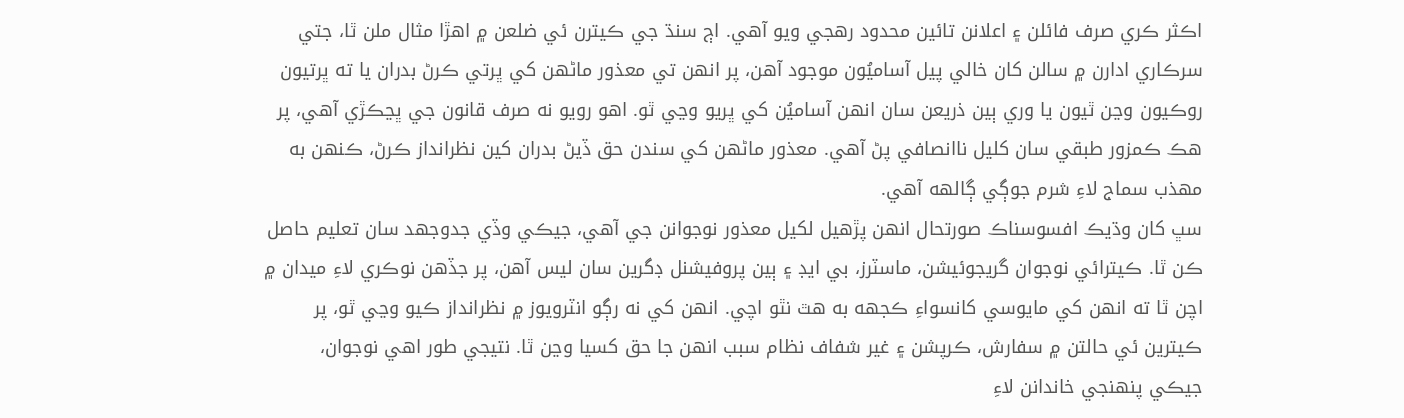اڪثر ڪري صرف فائلن ۽ اعلانن تائين محدود رهجي ويو آهي. اڄ سنڌ جي ڪيترن ئي ضلعن ۾ اهڙا مثال ملن ٿا، جتي سرڪاري ادارن ۾ سالن کان خالي پيل آساميُون موجود آهن، پر انهن تي معذور ماڻهن کي ڀرتي ڪرڻ بدران يا ته ڀرتيون روڪيون وڃن ٿيون يا وري ٻين ذريعن سان انهن آساميُن کي ڀريو وڃي ٿو. اهو رويو نه صرف قانون جي ڀڃڪڙي آهي، پر هڪ ڪمزور طبقي سان کليل ناانصافي پڻ آهي. معذور ماڻهن کي سندن حق ڏيڻ بدران کين نظرانداز ڪرڻ، ڪنهن به مهذب سماج لاءِ شرم جوڳي ڳالهه آهي.
سڀ کان وڌيڪ افسوسناڪ صورتحال انهن پڙهيل لکيل معذور نوجوانن جي آهي، جيڪي وڏي جدوجهد سان تعليم حاصل ڪن ٿا. ڪيترائي نوجوان گريجوئيشن، ماسٽرز، بي ايڊ ۽ ٻين پروفيشنل ڊگرين سان ليس آهن، پر جڏهن نوڪري لاءِ ميدان ۾ اچن ٿا ته انهن کي مايوسي کانسواءِ ڪجهه به هٿ نٿو اچي. انهن کي نه رڳو انٽرويوز ۾ نظرانداز ڪيو وڃي ٿو، پر ڪيترين ئي حالتن ۾ سفارش، ڪرپشن ۽ غير شفاف نظام سبب انهن جا حق کسيا وڃن ٿا. نتيجي طور اهي نوجوان، جيڪي پنهنجي خاندانن لاءِ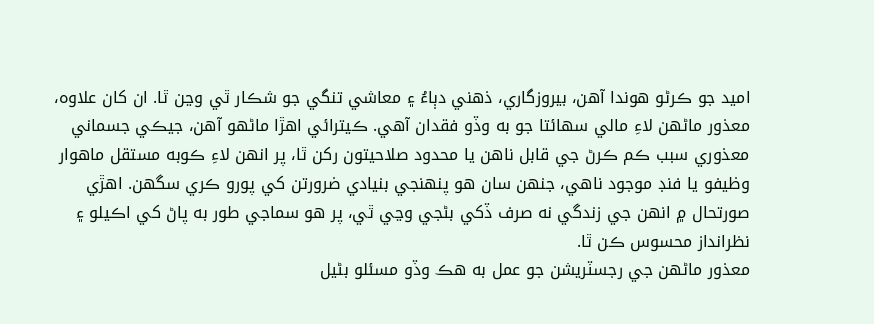اميد جو ڪرڻو هوندا آهن، بيروزگاري، ذهني دٻاءُ ۽ معاشي تنگي جو شڪار ٿي وڃن ٿا. ان کان علاوه، معذور ماڻهن لاءِ مالي سهائتا جو به وڏو فقدان آهي. ڪيترائي اهڙا ماڻهو آهن، جيڪي جسماني معذوري سبب ڪم ڪرڻ جي قابل ناهن يا محدود صلاحيتون رکن ٿا، پر انهن لاءِ ڪوبه مستقل ماهوار وظيفو يا فنڊ موجود ناهي، جنهن سان هو پنهنجي بنيادي ضرورتن کي پورو ڪري سگهن. اهڙي صورتحال ۾ انهن جي زندگي نه صرف ڏکي بڻجي وڃي ٿي، پر هو سماجي طور به پاڻ کي اڪيلو ۽ نظرانداز محسوس ڪن ٿا.
معذور ماڻهن جي رجسٽريشن جو عمل به هڪ وڏو مسئلو بڻيل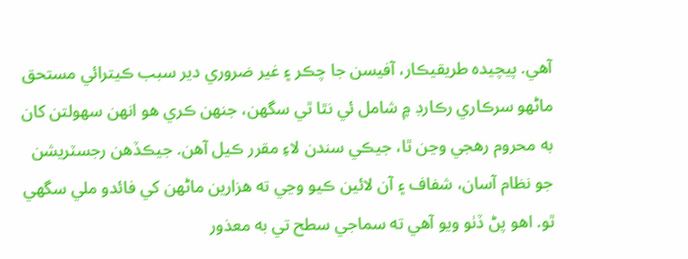آهي. پيچيده طريقيڪار، آفيسن جا چڪر ۽ غير ضروري دير سبب ڪيترائي مستحق ماڻهو سرڪاري رڪارڊ ۾ شامل ئي نٿا ٿي سگهن، جنهن ڪري هو انهن سهولتن کان به محروم رهجي وڃن ٿا، جيڪي سندن لاءِ مقرر ڪيل آهن. جيڪڏهن رجسٽريشن جو نظام آسان، شفاف ۽ آن لائين ڪيو وڃي ته هزارين ماڻهن کي فائدو ملي سگهي ٿو. اهو پڻ ڏٺو ويو آهي ته سماجي سطح تي به معذور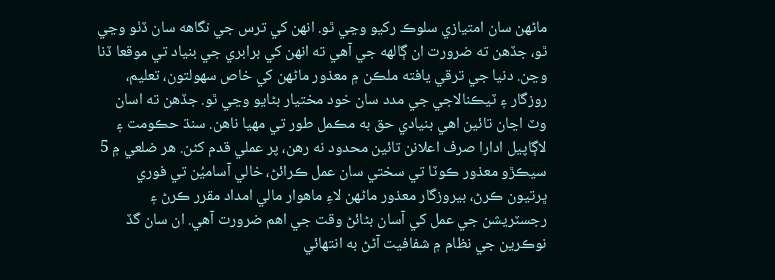ماڻهن سان امتيازي سلوڪ رکيو وڃي ٿو. انهن کي ترس جي نگاهه سان ڏٺو وڃي ٿو، جڏهن ته ضرورت ان ڳالهه جي آهي ته انهن کي برابري جي بنياد تي موقعا ڏنا وڃن. دنيا جي ترقي يافته ملڪن ۾ معذور ماڻهن کي خاص سهولتون، تعليم، روزگار ۽ ٽيڪنالاجي جي مدد سان خود مختيار بڻايو وڃي ٿو. جڏهن ته اسان وٽ اڃان تائين اهي بنيادي حق به مڪمل طور تي مهيا ناهن. سنڌ حڪومت ۽ لاڳاپيل ادارا صرف اعلانن تائين محدود نه رهن، پر عملي قدم کڻن. هر ضلعي ۾ 5 سيڪڙو معذور ڪوٽا تي سختي سان عمل ڪرائڻ، خالي آساميُن تي فوري ڀرتيون ڪرڻ، بيروزگار معذور ماڻهن لاءِ ماهوار مالي امداد مقرر ڪرڻ ۽ رجسٽريشن جي عمل کي آسان بڻائڻ وقت جي اهم ضرورت آهي. ان سان گڏ نوڪرين جي نظام ۾ شفافيت آڻڻ به انتهائي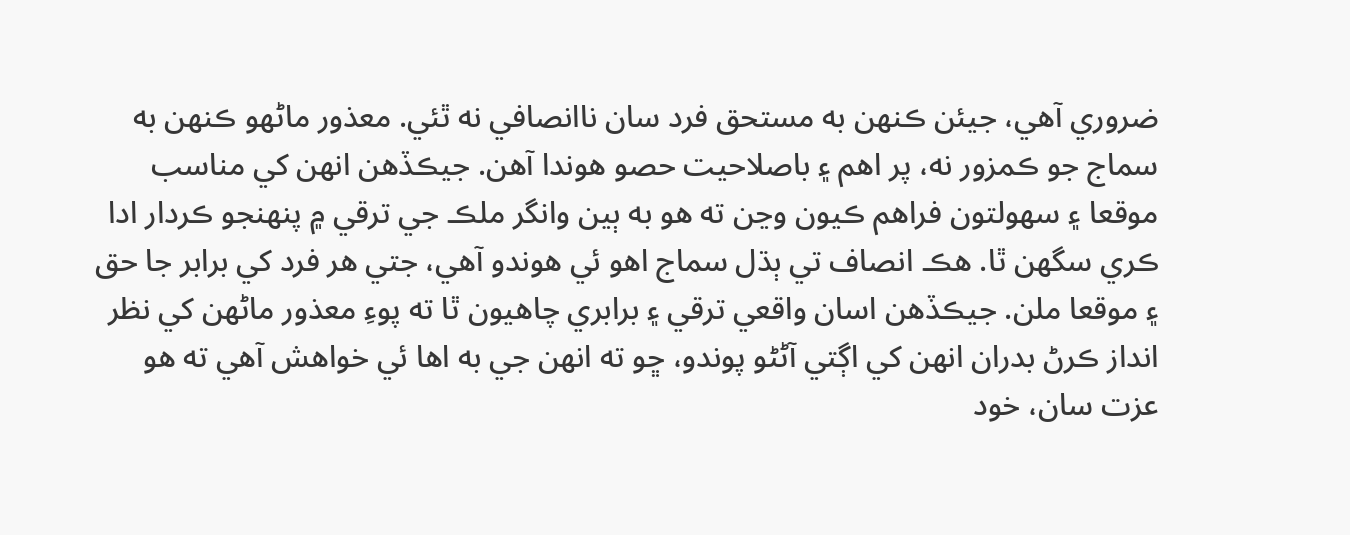ضروري آهي، جيئن ڪنهن به مستحق فرد سان ناانصافي نه ٿئي. معذور ماڻهو ڪنهن به سماج جو ڪمزور نه، پر اهم ۽ باصلاحيت حصو هوندا آهن. جيڪڏهن انهن کي مناسب موقعا ۽ سهولتون فراهم ڪيون وڃن ته هو به ٻين وانگر ملڪ جي ترقي ۾ پنهنجو ڪردار ادا ڪري سگهن ٿا. هڪ انصاف تي ٻڌل سماج اهو ئي هوندو آهي، جتي هر فرد کي برابر جا حق ۽ موقعا ملن. جيڪڏهن اسان واقعي ترقي ۽ برابري چاهيون ٿا ته پوءِ معذور ماڻهن کي نظر انداز ڪرڻ بدران انهن کي اڳتي آڻڻو پوندو، ڇو ته انهن جي به اها ئي خواهش آهي ته هو عزت سان، خود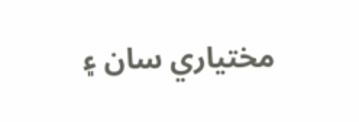مختياري سان ۽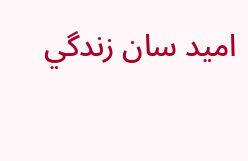اميد سان زندگي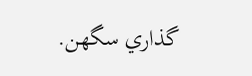گذاري سگهن.